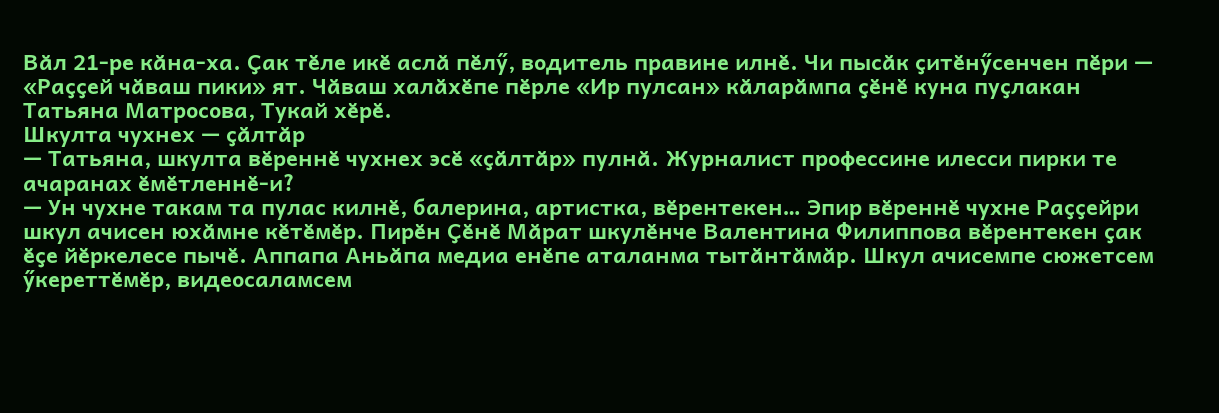Вӑл 21-ре кӑна-ха. Ҫак тӗле икӗ аслӑ пӗлӳ, водитель правине илнӗ. Чи пысӑк ҫитӗнӳсенчен пӗри — «Раҫҫей чӑваш пики» ят. Чӑваш халӑхӗпе пӗрле «Ир пулсан» кӑларӑмпа ҫӗнӗ куна пуҫлакан Татьяна Матросова, Тукай хӗрӗ.
Шкулта чухнех — ҫӑлтӑр
— Татьяна, шкулта вӗреннӗ чухнех эсӗ «ҫӑлтӑр» пулнӑ. Журналист профессине илесси пирки те ачаранах ӗмӗтленнӗ-и?
— Ун чухне такам та пулас килнӗ, балерина, артистка, вӗрентекен… Эпир вӗреннӗ чухне Раҫҫейри шкул ачисен юхӑмне кӗтӗмӗр. Пирӗн Ҫӗнӗ Мӑрат шкулӗнче Валентина Филиппова вӗрентекен ҫак ӗҫе йӗркелесе пычӗ. Аппапа Аньӑпа медиа енӗпе аталанма тытӑнтӑмӑр. Шкул ачисемпе сюжетсем ӳкереттӗмӗр, видеосаламсем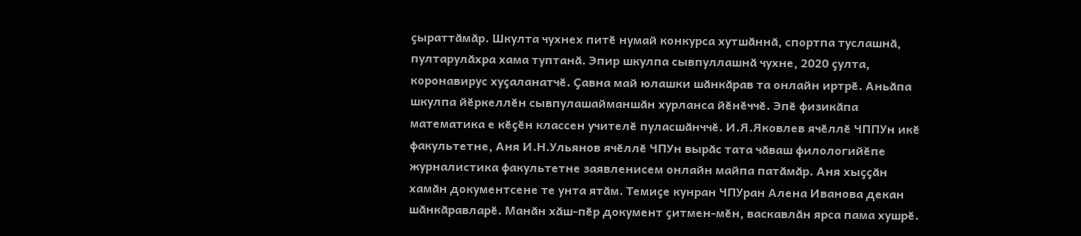ҫыраттӑмӑр. Шкулта чухнех питӗ нумай конкурса хутшӑннӑ, спортпа туслашнӑ, пултарулӑхра хама туптанӑ. Эпир шкулпа сывпуллашнӑ чухне, 2020 ҫулта, коронавирус хуҫаланатчӗ. Ҫавна май юлашки шӑнкӑрав та онлайн иртрӗ. Аньӑпа шкулпа йӗркеллӗн сывпулашайманшӑн хурланса йӗнӗччӗ. Эпӗ физикӑпа математика е кӗҫӗн классен учителӗ пуласшӑнччӗ. И.Я.Яковлев ячӗллӗ ЧППУн икӗ факультетне, Аня И.Н.Ульянов ячӗллӗ ЧПУн вырӑс тата чӑваш филологийӗпе журналистика факультетне заявленисем онлайн майпа патӑмӑр. Аня хыҫҫӑн хамӑн документсене те унта ятӑм. Темиҫе кунран ЧПУран Алена Иванова декан шӑнкӑравларӗ. Манӑн хӑш-пӗр документ ҫитмен-мӗн, васкавлӑн ярса пама хушрӗ.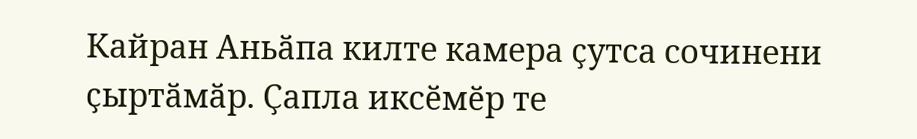Кайран Аньӑпа килте камера ҫутса сочинени ҫыртӑмӑр. Ҫапла иксӗмӗр те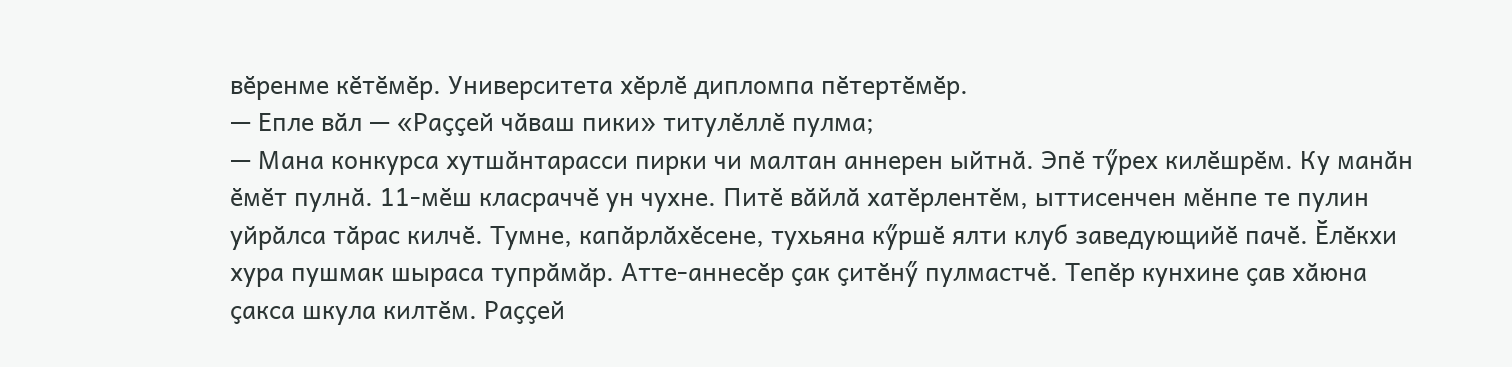вӗренме кӗтӗмӗр. Университета хӗрлӗ дипломпа пӗтертӗмӗр.
— Епле вӑл — «Раҫҫей чӑваш пики» титулӗллӗ пулма;
— Мана конкурса хутшӑнтарасси пирки чи малтан аннерен ыйтнӑ. Эпӗ тӳрех килӗшрӗм. Ку манӑн ӗмӗт пулнӑ. 11-мӗш класраччӗ ун чухне. Питӗ вӑйлӑ хатӗрлентӗм, ыттисенчен мӗнпе те пулин уйрӑлса тӑрас килчӗ. Тумне, капӑрлӑхӗсене, тухьяна кӳршӗ ялти клуб заведующийӗ пачӗ. Ӗлӗкхи хура пушмак шыраса тупрӑмӑр. Атте-аннесӗр ҫак ҫитӗнӳ пулмастчӗ. Тепӗр кунхине ҫав хӑюна ҫакса шкула килтӗм. Раҫҫей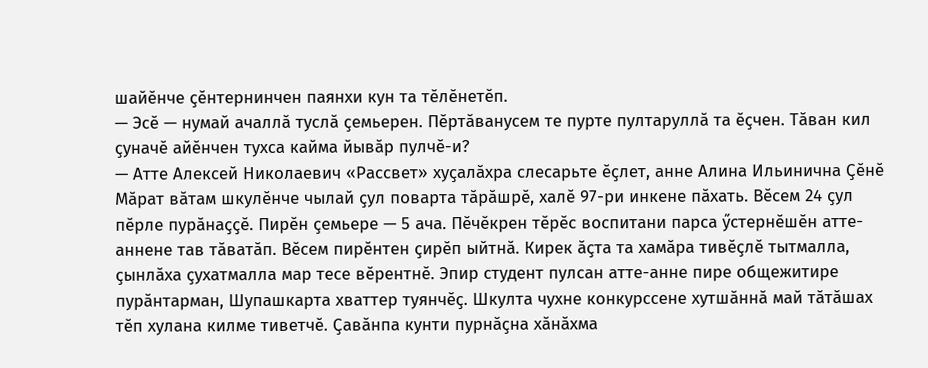шайӗнче ҫӗнтернинчен паянхи кун та тӗлӗнетӗп.
— Эсӗ — нумай ачаллӑ туслӑ ҫемьерен. Пӗртӑванусем те пурте пултаруллӑ та ӗҫчен. Тӑван кил ҫуначӗ айӗнчен тухса кайма йывӑр пулчӗ-и?
— Атте Алексей Николаевич «Рассвет» хуҫалӑхра слесарьте ӗҫлет, анне Алина Ильинична Ҫӗнӗ Мӑрат вӑтам шкулӗнче чылай ҫул поварта тӑрӑшрӗ, халӗ 97-ри инкене пӑхать. Вӗсем 24 ҫул пӗрле пурӑнаҫҫӗ. Пирӗн ҫемьере — 5 ача. Пӗчӗкрен тӗрӗс воспитани парса ӳстернӗшӗн атте-аннене тав тӑватӑп. Вӗсем пирӗнтен ҫирӗп ыйтнӑ. Кирек ӑҫта та хамӑра тивӗҫлӗ тытмалла, ҫынлӑха ҫухатмалла мар тесе вӗрентнӗ. Эпир студент пулсан атте-анне пире общежитире пурӑнтарман, Шупашкарта хваттер туянчӗҫ. Шкулта чухне конкурссене хутшӑннӑ май тӑтӑшах тӗп хулана килме тиветчӗ. Ҫавӑнпа кунти пурнӑҫна хӑнӑхма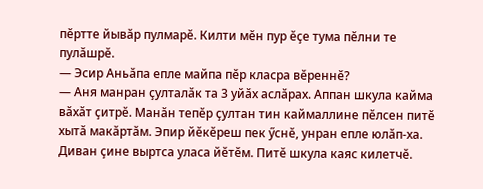пӗртте йывӑр пулмарӗ. Килти мӗн пур ӗҫе тума пӗлни те пулӑшрӗ.
— Эсир Аньӑпа епле майпа пӗр класра вӗреннӗ?
— Аня манран ҫулталӑк та 3 уйӑх аслӑрах. Аппан шкула кайма вӑхӑт ҫитрӗ. Манӑн тепӗр ҫултан тин каймаллине пӗлсен питӗ хытӑ макӑртӑм. Эпир йӗкӗреш пек ӳснӗ, унран епле юлӑп-ха. Диван ҫине выртса уласа йӗтӗм. Питӗ шкула каяс килетчӗ.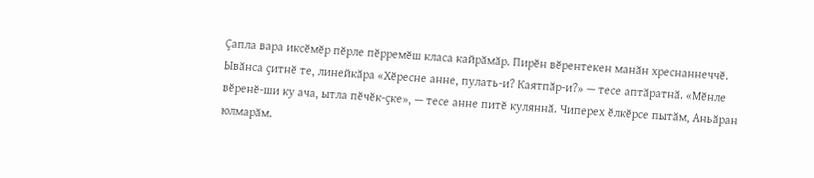Ҫапла вара иксӗмӗр пӗрле пӗрремӗш класа кайрӑмӑр. Пирӗн вӗрентекен манӑн хреснаннеччӗ. Ывӑнса ҫитнӗ те, линейкӑра «Хӗресне анне, пулать-и? Каятпӑр-и?» — тесе аптӑратнӑ. «Мӗнле вӗренӗ-ши ку ача, ытла пӗчӗк-ҫке», — тесе анне питӗ куляннӑ. Чиперех ӗлкӗрсе пытӑм, Аньӑран юлмарӑм.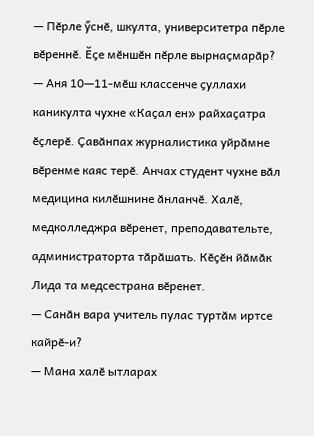— Пӗрле ӳснӗ, шкулта, университетра пӗрле вӗреннӗ. Ӗҫе мӗншӗн пӗрле вырнаҫмарӑр?
— Аня 10—11-мӗш классенче ҫуллахи каникулта чухне «Каҫал ен» райхаҫатра ӗҫлерӗ. Ҫавӑнпах журналистика уйрӑмне вӗренме каяс терӗ. Анчах студент чухне вӑл медицина килӗшнине ӑнланчӗ. Халӗ, медколледжра вӗренет, преподавательте, администраторта тӑрӑшать. Кӗҫӗн йӑмӑк Лида та медсестрана вӗренет.
— Санӑн вара учитель пулас туртӑм иртсе кайрӗ-и?
— Мана халӗ ытларах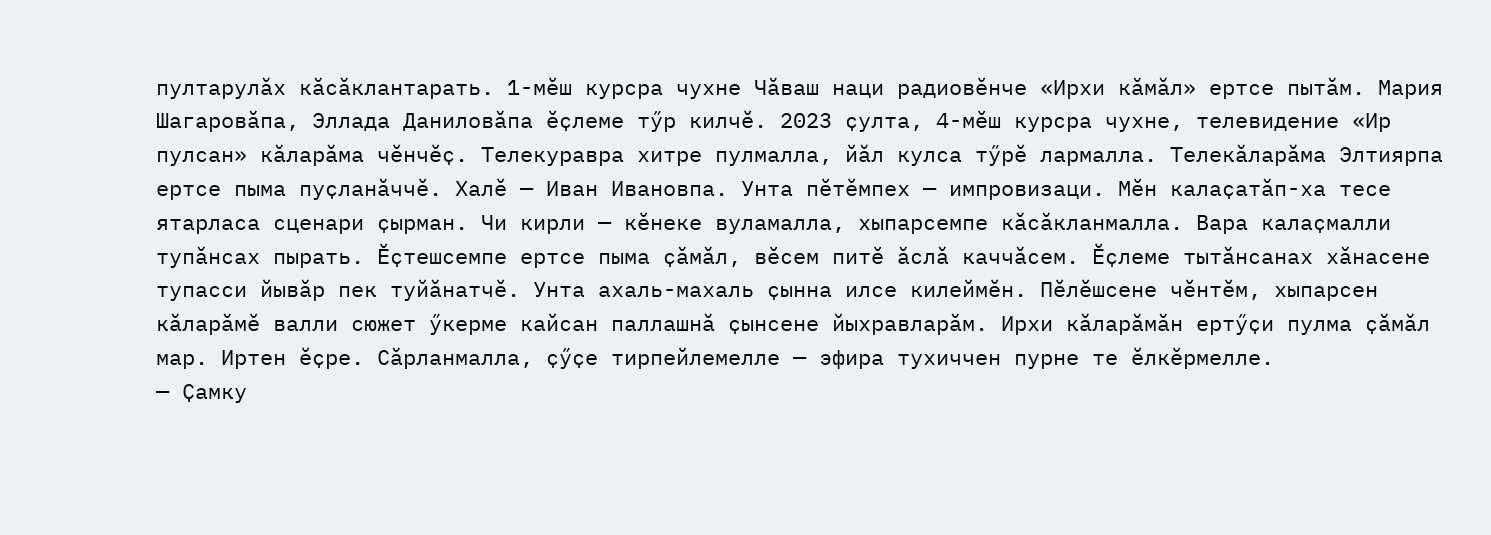пултарулӑх кӑсӑклантарать. 1-мӗш курсра чухне Чӑваш наци радиовӗнче «Ирхи кӑмӑл» ертсе пытӑм. Мария Шагаровӑпа, Эллада Даниловӑпа ӗҫлеме тӳр килчӗ. 2023 ҫулта, 4-мӗш курсра чухне, телевидение «Ир пулсан» кӑларӑма чӗнчӗҫ. Телекуравра хитре пулмалла, йӑл кулса тӳрӗ лармалла. Телекӑларӑма Элтиярпа ертсе пыма пуҫланӑччӗ. Халӗ — Иван Ивановпа. Унта пӗтӗмпех — импровизаци. Мӗн калаҫатӑп-ха тесе ятарласа сценари ҫырман. Чи кирли — кӗнеке вуламалла, хыпарсемпе кӑсӑкланмалла. Вара калаҫмалли тупӑнсах пырать. Ӗҫтешсемпе ертсе пыма ҫӑмӑл, вӗсем питӗ ӑслӑ каччӑсем. Ӗҫлеме тытӑнсанах хӑнасене тупасси йывӑр пек туйӑнатчӗ. Унта ахаль-махаль ҫынна илсе килеймӗн. Пӗлӗшсене чӗнтӗм, хыпарсен кӑларӑмӗ валли сюжет ӳкерме кайсан паллашнӑ ҫынсене йыхравларӑм. Ирхи кӑларӑмӑн ертӳҫи пулма ҫӑмӑл мар. Иртен ӗҫре. Сӑрланмалла, ҫӳҫе тирпейлемелле — эфира тухиччен пурне те ӗлкӗрмелле.
— Ҫамку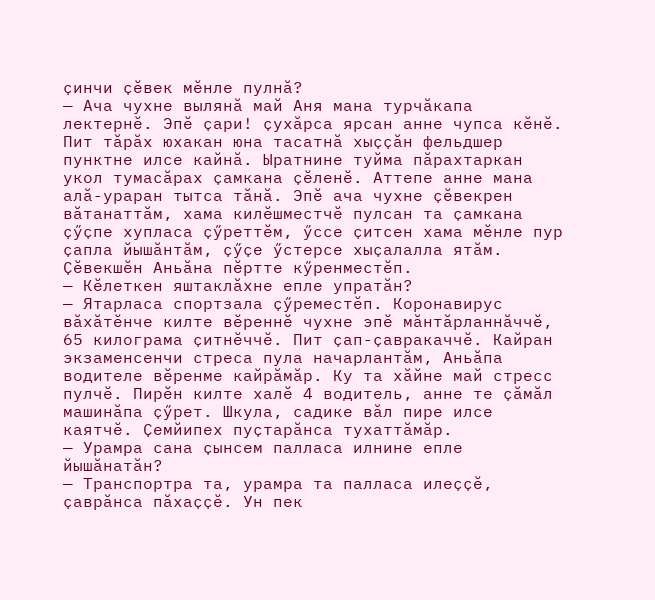ҫинчи ҫӗвек мӗнле пулнӑ?
— Ача чухне вылянӑ май Аня мана турчӑкапа лектернӗ. Эпӗ ҫари! ҫухӑрса ярсан анне чупса кӗнӗ. Пит тӑрӑх юхакан юна тасатнӑ хыҫҫӑн фельдшер пунктне илсе кайнӑ. Ыратнине туйма пӑрахтаркан укол тумасӑрах ҫамкана ҫӗленӗ. Аттепе анне мана алӑ-ураран тытса тӑнӑ. Эпӗ ача чухне ҫӗвекрен вӑтанаттӑм, хама килӗшместчӗ пулсан та ҫамкана ҫӳҫпе хупласа ҫӳреттӗм, ӳссе ҫитсен хама мӗнле пур ҫапла йышӑнтӑм, ҫӳҫе ӳстерсе хыҫалалла ятӑм. Ҫӗвекшӗн Аньӑна пӗртте кӳренместӗп.
— Кӗлеткен яштаклӑхне епле упратӑн?
— Ятарласа спортзала ҫӳреместӗп. Коронавирус вӑхӑтӗнче килте вӗреннӗ чухне эпӗ мӑнтӑрланнӑччӗ, 65 килограма ҫитнӗччӗ. Пит ҫап-ҫавракаччӗ. Кайран экзаменсенчи стреса пула начарлантӑм, Аньӑпа водителе вӗренме кайрӑмӑр. Ку та хӑйне май стресс пулчӗ. Пирӗн килте халӗ 4 водитель, анне те ҫӑмӑл машинӑпа ҫӳрет. Шкула, садике вӑл пире илсе каятчӗ. Ҫемйипех пуҫтарӑнса тухаттӑмӑр.
— Урамра сана ҫынсем палласа илнине епле йышӑнатӑн?
— Транспортра та, урамра та палласа илеҫҫӗ, ҫаврӑнса пӑхаҫҫӗ. Ун пек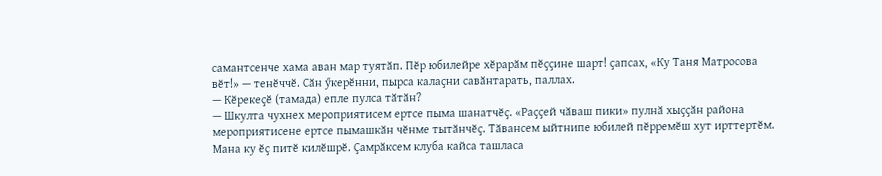самантсенче хама аван мар туятӑп. Пӗр юбилейре хӗрарӑм пӗҫҫине шарт! ҫапсах, «Ку Таня Матросова вӗт!» — тенӗччӗ. Сӑн ӳкерӗнни, пырса калаҫни савӑнтарать, паллах.
— Кӗрекеҫӗ (тамада) епле пулса тӑтӑн?
— Шкулта чухнех мероприятисем ертсе пыма шанатчӗҫ. «Раҫҫей чӑваш пики» пулнӑ хыҫҫӑн района мероприятисене ертсе пымашкӑн чӗнме тытӑнчӗҫ. Тӑвансем ыйтнипе юбилей пӗрремӗш хут ирттертӗм. Мана ку ӗҫ питӗ килӗшрӗ. Ҫамрӑксем клуба кайса ташласа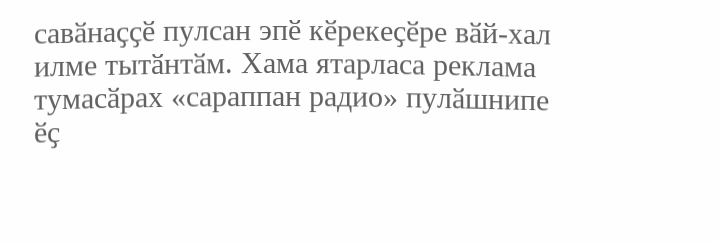савӑнаҫҫӗ пулсан эпӗ кӗрекеҫӗре вӑй-хал илме тытӑнтӑм. Хама ятарласа реклама тумасӑрах «сараппан радио» пулӑшнипе ӗҫ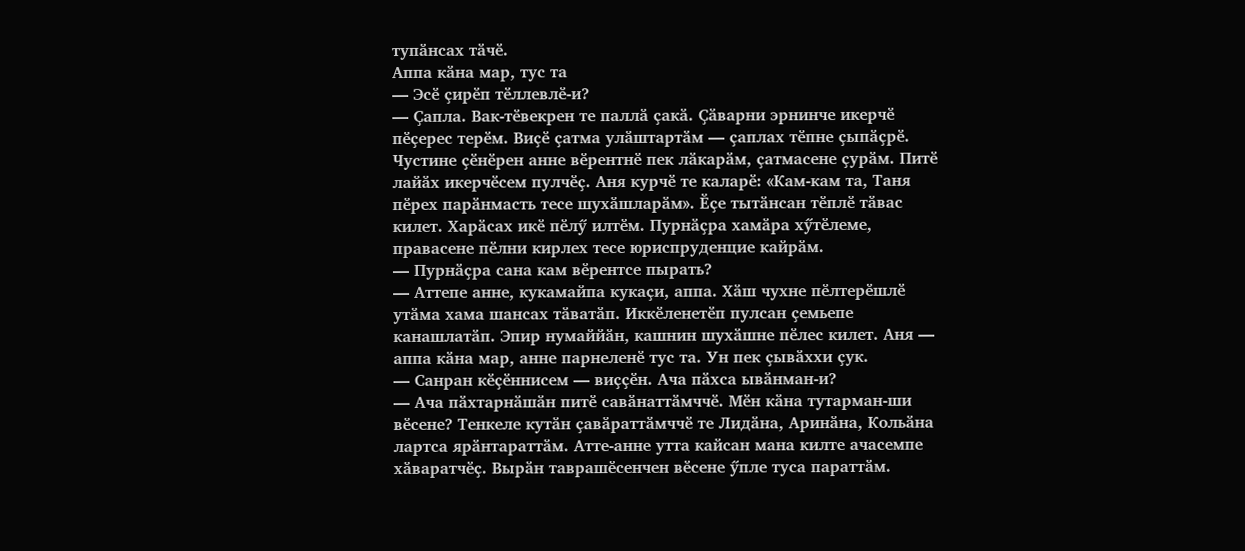тупӑнсах тӑчӗ.
Аппа кӑна мар, тус та
— Эсӗ ҫирӗп тӗллевлӗ-и?
— Ҫапла. Вак-тӗвекрен те паллӑ ҫакӑ. Ҫӑварни эрнинче икерчӗ пӗҫерес терӗм. Виҫӗ ҫатма улӑштартӑм — ҫаплах тӗпне ҫыпӑҫрӗ. Чустине ҫӗнӗрен анне вӗрентнӗ пек лӑкарӑм, ҫатмасене ҫурӑм. Питӗ лайӑх икерчӗсем пулчӗҫ. Аня курчӗ те каларӗ: «Кам-кам та, Таня пӗрех парӑнмасть тесе шухӑшларӑм». Ӗҫе тытӑнсан тӗплӗ тӑвас килет. Харӑсах икӗ пӗлӳ илтӗм. Пурнӑҫра хамӑра хӳтӗлеме, правасене пӗлни кирлех тесе юриспруденцие кайрӑм.
— Пурнӑҫра сана кам вӗрентсе пырать?
— Аттепе анне, кукамайпа кукаҫи, аппа. Хӑш чухне пӗлтерӗшлӗ утӑма хама шансах тӑватӑп. Иккӗленетӗп пулсан ҫемьепе канашлатӑп. Эпир нумаййӑн, кашнин шухӑшне пӗлес килет. Аня — аппа кӑна мар, анне парнеленӗ тус та. Ун пек ҫывӑххи ҫук.
— Санран кӗҫӗннисем — виҫҫӗн. Ача пӑхса ывӑнман-и?
— Ача пӑхтарнӑшӑн питӗ савӑнаттӑмччӗ. Мӗн кӑна тутарман-ши вӗсене? Тенкеле кутӑн ҫавӑраттӑмччӗ те Лидӑна, Аринӑна, Кольӑна лартса ярӑнтараттӑм. Атте-анне утта кайсан мана килте ачасемпе хӑваратчӗҫ. Вырӑн таврашӗсенчен вӗсене ӳпле туса параттӑм.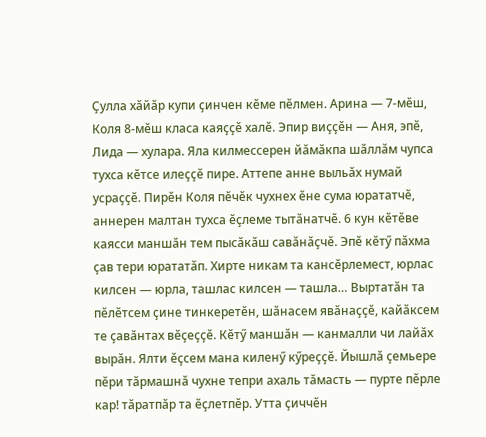Ҫулла хӑйӑр купи ҫинчен кӗме пӗлмен. Арина — 7-мӗш, Коля 8-мӗш класа каяҫҫӗ халӗ. Эпир виҫҫӗн — Аня, эпӗ, Лида — хулара. Яла килмессерен йӑмӑкпа шӑллӑм чупса тухса кӗтсе илеҫҫӗ пире. Аттепе анне выльӑх нумай усраҫҫӗ. Пирӗн Коля пӗчӗк чухнех ӗне сума юрататчӗ, аннерен малтан тухса ӗҫлеме тытӑнатчӗ. 6 кун кӗтӗве каясси маншӑн тем пысӑкӑш савӑнӑҫчӗ. Эпӗ кӗтӳ пӑхма ҫав тери юрататӑп. Хирте никам та кансӗрлемест, юрлас килсен — юрла, ташлас килсен — ташла… Выртатӑн та пӗлӗтсем ҫине тинкеретӗн, шӑнасем явӑнаҫҫӗ, кайӑксем те ҫавӑнтах вӗҫеҫҫӗ. Кӗтӳ маншӑн — канмалли чи лайӑх вырӑн. Ялти ӗҫсем мана киленӳ кӳреҫҫӗ. Йышлӑ ҫемьере пӗри тӑрмашнӑ чухне тепри ахаль тӑмасть — пурте пӗрле кар! тӑратпӑр та ӗҫлетпӗр. Утта ҫиччӗн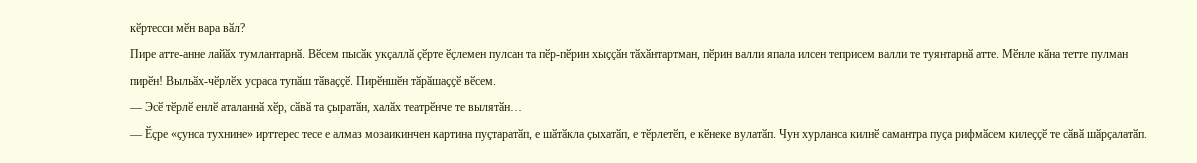кӗртесси мӗн вара вӑл?
Пире атте-анне лайӑх тумлантарнӑ. Вӗсем пысӑк укҫаллӑ ҫӗрте ӗҫлемен пулсан та пӗр-пӗрин хыҫҫӑн тӑхӑнтартман, пӗрин валли япала илсен теприсем валли те туянтарнӑ атте. Мӗнле кӑна тетте пулман пирӗн! Выльӑх-чӗрлӗх усраса тупӑш тӑваҫҫӗ. Пирӗншӗн тӑрӑшаҫҫӗ вӗсем.
— Эсӗ тӗрлӗ енлӗ аталаннӑ хӗр, сӑвӑ та ҫыратӑн, халӑх театрӗнче те вылятӑн…
— Ӗҫре «ҫунса тухнине» ирттерес тесе е алмаз мозаикинчен картина пуҫтаратӑп, е шӑтӑкла ҫыхатӑп, е тӗрлетӗп, е кӗнеке вулатӑп. Чун хурланса килнӗ самантра пуҫа рифмӑсем килеҫҫӗ те сӑвӑ шӑрҫалатӑп.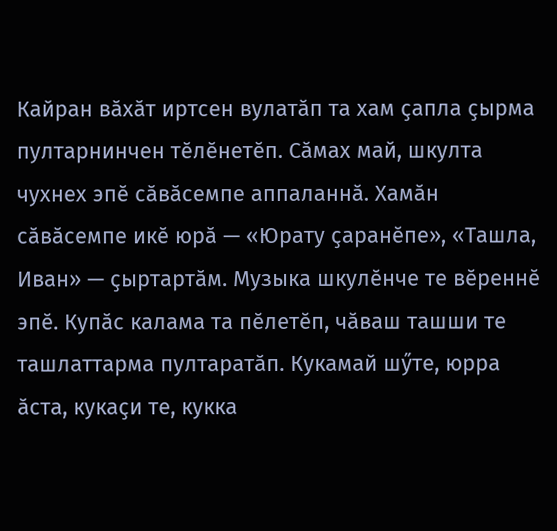Кайран вӑхӑт иртсен вулатӑп та хам ҫапла ҫырма пултарнинчен тӗлӗнетӗп. Сӑмах май, шкулта чухнех эпӗ сӑвӑсемпе аппаланнӑ. Хамӑн сӑвӑсемпе икӗ юрӑ — «Юрату ҫаранӗпе», «Ташла, Иван» — ҫыртартӑм. Музыка шкулӗнче те вӗреннӗ эпӗ. Купӑс калама та пӗлетӗп, чӑваш ташши те ташлаттарма пултаратӑп. Кукамай шӳте, юрра ӑста, кукаҫи те, кукка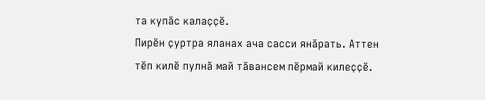та купӑс калаҫҫӗ.
Пирӗн ҫуртра яланах ача сасси янӑрать. Аттен тӗп килӗ пулнӑ май тӑвансем пӗрмай килеҫҫӗ.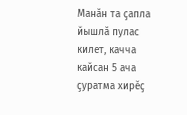Манӑн та ҫапла йышлӑ пулас килет, качча кайсан 5 ача ҫуратма хирӗҫ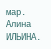мар.
Алина ИЛЬИНА.